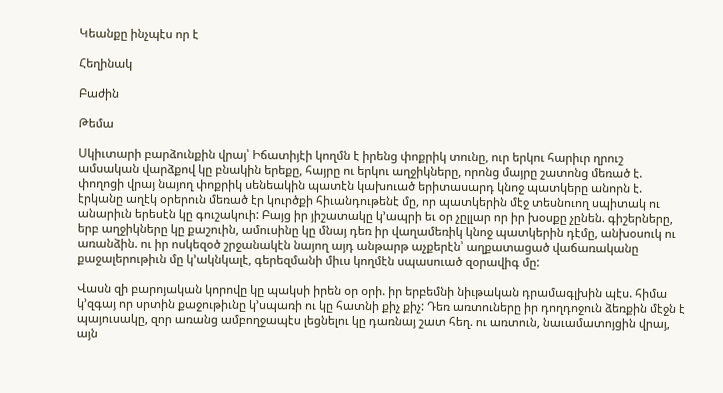Կեանքը ինչպէս որ է

Հեղինակ

Բաժին

Թեմա

Սկիւտարի բարձունքին վրայ՝ Իճատիյէի կողմն է իրենց փոքրիկ տունը, ուր երկու հարիւր ղրուշ ամսական վարձքով կը բնակին երեքը, հայրը ու երկու աղջիկները, որոնց մայրը շատոնց մեռած է. փողոցի վրայ նայող փոքրիկ սենեակին պատէն կախուած երիտասարդ կնոջ պատկերը անորն է. էրկանը աղէկ օրերուն մեռած էր կուրծքի հիւանդութենէ մը, որ պատկերին մէջ տեսնուող սպիտակ ու անարիւն երեսէն կը գուշակուի: Բայց իր յիշատակը կ՚ապրի եւ օր չըլլար որ իր խօսքը չընեն. գիշերները, երբ աղջիկները կը քաշուին, ամուսինը կը մնայ դեռ իր վաղամեռիկ կնոջ պատկերին դէմը, անխօսուկ ու առանձին. ու իր ոսկեզօծ շրջանակէն նայող այդ անթարթ աչքերէն՝ աղքատացած վաճառականը քաջալերութիւն մը կ՚ակնկալէ, գերեզմանի միւս կողմէն սպասուած զօրավիգ մը:

Վասն զի բարոյական կորովը կը պակսի իրեն օր օրի. իր երբեմնի նիւթական դրամագլխին պէս. հիմա կ՚զգայ որ սրտին քաջութիւնը կ՚սպառի ու կը հատնի քիչ քիչ: Դեռ առտուները իր դողդոջուն ձեռքին մէջն է պայուսակը, զոր առանց ամբողջապէս լեցնելու կը դառնայ շատ հեղ. ու առտուն, նաւամատոյցին վրայ, այն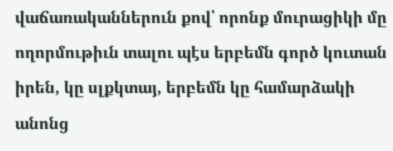վաճառականներուն քով՝ որոնք մուրացիկի մը ողորմութիւն տալու պէս երբեմն գործ կուտան իրեն, կը սլքկտայ, երբեմն կը համարձակի անոնց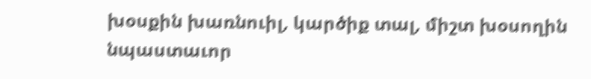խօսքին խառնուիլ, կարծիք տալ, միշտ խօսողին նպաստաւոր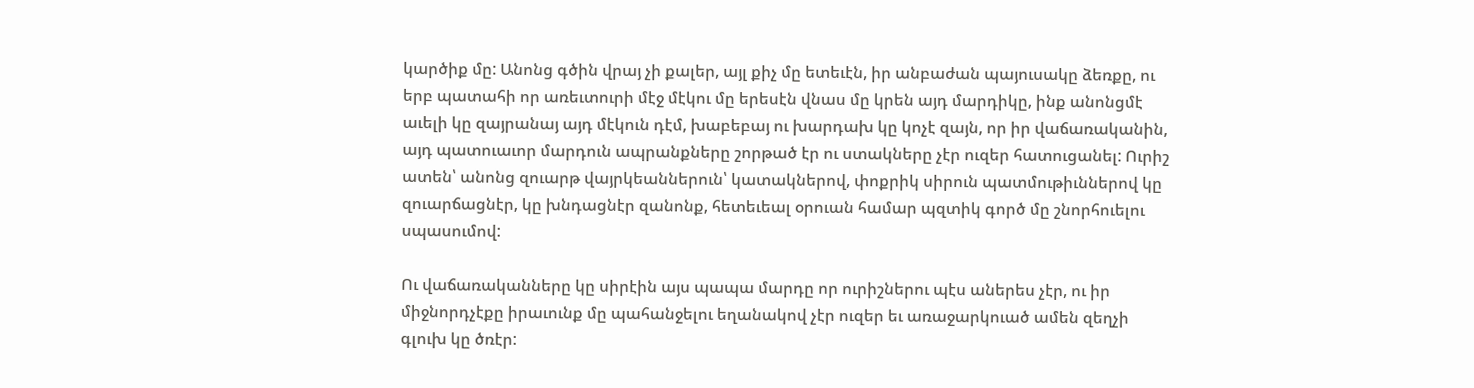կարծիք մը: Անոնց գծին վրայ չի քալեր, այլ քիչ մը ետեւէն, իր անբաժան պայուսակը ձեռքը, ու երբ պատահի որ առեւտուրի մէջ մէկու մը երեսէն վնաս մը կրեն այդ մարդիկը, ինք անոնցմէ աւելի կը զայրանայ այդ մէկուն դէմ, խաբեբայ ու խարդախ կը կոչէ զայն, որ իր վաճառականին, այդ պատուաւոր մարդուն ապրանքները շորթած էր ու ստակները չէր ուզեր հատուցանել: Ուրիշ ատեն՝ անոնց զուարթ վայրկեաններուն՝ կատակներով, փոքրիկ սիրուն պատմութիւններով կը զուարճացնէր, կը խնդացնէր զանոնք, հետեւեալ օրուան համար պզտիկ գործ մը շնորհուելու սպասումով:

Ու վաճառականները կը սիրէին այս պապա մարդը որ ուրիշներու պէս աներես չէր, ու իր միջնորդչէքը իրաւունք մը պահանջելու եղանակով չէր ուզեր եւ առաջարկուած ամեն զեղչի գլուխ կը ծռէր: